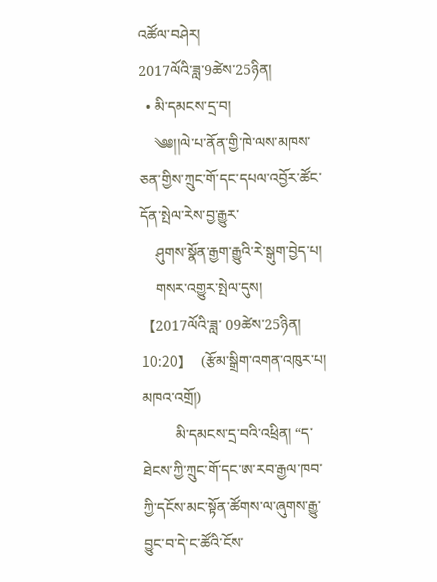འཚོལ་བཤེར།
2017ལོའི་ཟླ་9ཚེས་25ཉིན།
  • མི་དམངས་དྲ་བ།
    ༄༅།།ལེ་པ་ནོན་གྱི་ཁེ་ལས་མཁས་ཅན་གྱིས་ཀྲུང་གོ་དང་དཔལ་འབྱོར་ཚོང་དོན་སྤེལ་རེས་བྱ་རྒྱུར་
    ཤུགས་སྣོན་རྒྱག་རྒྱུའི་རེ་སྒུག་བྱེད་པ།
    གསར་འགྱུར་སྤེལ་དུས།  【2017ལོའི་ཟླ་ 09ཚེས་25ཉིན། 10:20】   (རྩོམ་སྒྲིག་འགན་འཁུར་པ། མཁའ་འགྲོ།)
         མི་དམངས་དྲ་བའི་འཕྲིན། “ད་ཐེངས་ཀྱི་ཀྲུང་གོ་དང་ཨ་རབ་རྒྱལ་ཁབ་ཀྱི་དངོས་མང་སྟོན་ཚོགས་ལ་ཞུགས་རྒྱུ་བྱུང་བ་དེ་ང་ཚོའི་ངོས་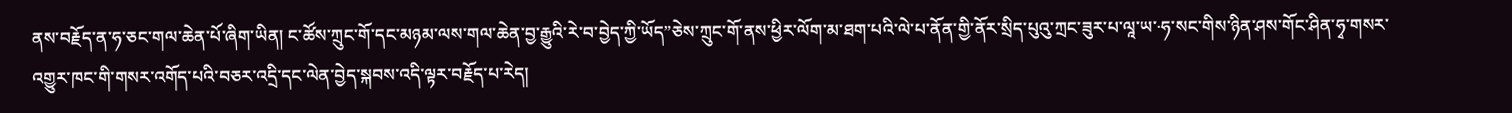ནས་བརྗོད་ན་ཧ་ཅང་གལ་ཆེན་པོ་ཞིག་ཡིན། ང་ཚོས་ཀྲུང་གོ་དང་མཉམ་ལས་གལ་ཆེན་བྱ་རྒྱུའི་རེ་བ་བྱེད་ཀྱི་ཡོད”ཅེས་ཀྲུང་གོ་ནས་ཕྱིར་ལོག་མ་ཐག་པའི་ལེ་པ་ནོན་གྱི་ནོར་སྲིད་པུའུ་ཀྲང་ཟུར་པ་ལཱ་ཡ་·ཧ་སང་གིས་ཉིན་ཤས་གོང་ཤིན་ཧྭ་གསར་འགྱུར་ཁང་གི་གསར་འགོད་པའི་བཅར་འདྲི་དང་ལེན་བྱེད་སྐབས་འདི་ལྟར་བརྗོད་པ་རེད།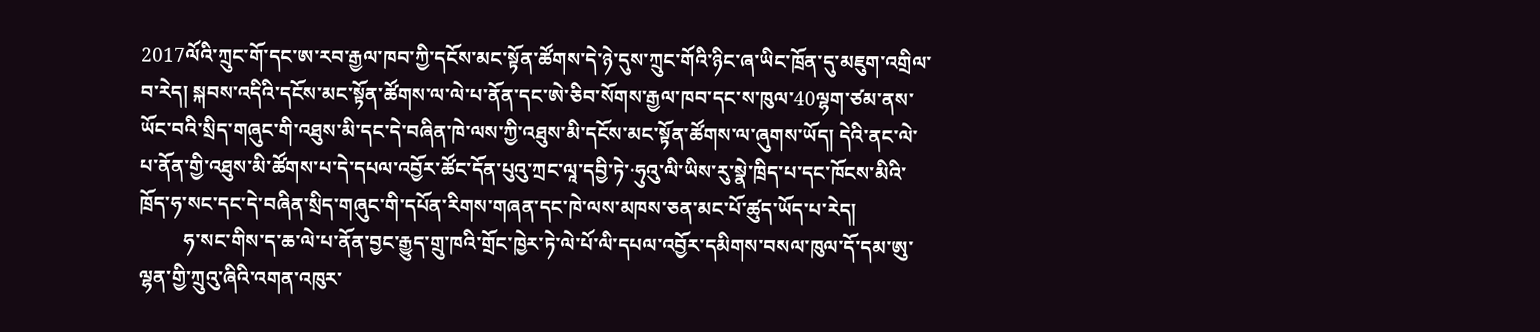2017ལོའི་ཀྲུང་གོ་དང་ཨ་རབ་རྒྱལ་ཁབ་ཀྱི་དངོས་མང་སྟོན་ཚོགས་དེ་ཉེ་དུས་ཀྲུང་གོའི་ཉིང་ཞ་ཡིང་ཁྲོན་དུ་མཇུག་འགྲིལ་བ་རེད། སྐབས་འདིའི་དངོས་མང་སྟོན་ཚོགས་ལ་ལེ་པ་ནོན་དང་ཨེ་ཅིབ་སོགས་རྒྱལ་ཁབ་དང་ས་ཁུལ་40ལྷག་ཙམ་ནས་ཡོང་བའི་སྲིད་གཞུང་གི་འཐུས་མི་དང་དེ་བཞིན་ཁེ་ལས་ཀྱི་འཐུས་མི་དངོས་མང་སྟོན་ཚོགས་ལ་ཞུགས་ཡོད། དེའི་ནང་ལེ་པ་ནོན་གྱི་འཐུས་མི་ཚོགས་པ་དེ་དཔལ་འབྱོར་ཚོང་དོན་པུའུ་ཀྲང་ལཱ་དབྱི་ཏེ་·ཧུའུ་ལི་ཡིས་རུ་སྣེ་ཁྲིད་པ་དང་ཁོངས་མིའི་ཁྲོད་ཧ་སང་དང་དེ་བཞིན་སྲིད་གཞུང་གི་དཔོན་རིགས་གཞན་དང་ཁེ་ལས་མཁས་ཅན་མང་པོ་ཚུད་ཡོད་པ་རེད།
         ཧ་སང་གིས་ད་ཆ་ལེ་པ་ནོན་བྱང་རྒྱུད་གྲུ་ཁའི་གྲོང་ཁྱེར་ཏེ་ལེ་པོ་ལི་དཔལ་འབྱོར་དམིགས་བསལ་ཁུལ་དོ་དམ་ཨུ་ལྷན་གྱི་ཀྲུའུ་ཞིའི་འགན་འཁུར་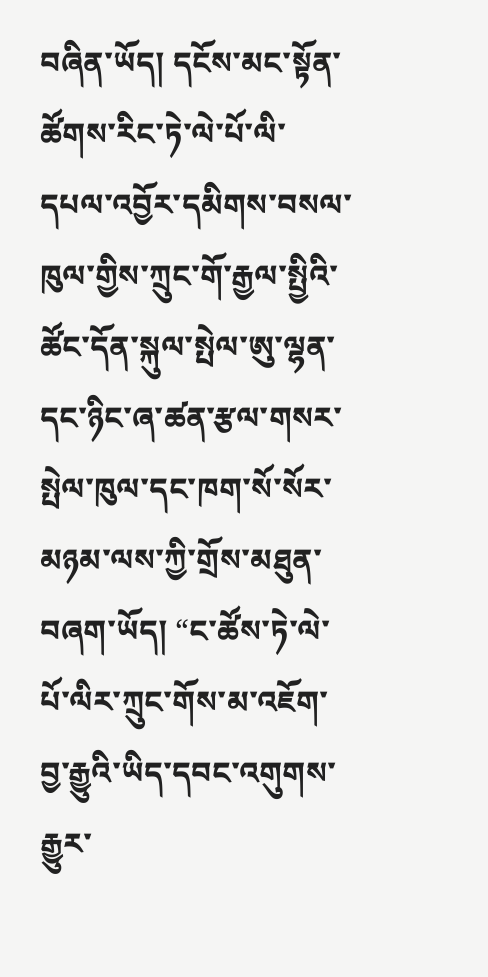བཞིན་ཡོད། དངོས་མང་སྟོན་ཚོགས་རིང་ཏེ་ལེ་པོ་ལི་དཔལ་འབྱོར་དམིགས་བསལ་ཁུལ་གྱིས་ཀྲུང་གོ་རྒྱལ་སྤྱིའི་ཚོང་དོན་སྐུལ་སྤེལ་ཨུ་ལྷན་དང་ཉིང་ཞ་ཚན་རྩལ་གསར་སྤེལ་ཁུལ་དང་ཁག་སོ་སོར་མཉམ་ལས་ཀྱི་གྲོས་མཐུན་བཞག་ཡོད། “ང་ཚོས་ཏེ་ལེ་པོ་ལིར་ཀྲུང་གོས་མ་འཇོག་བྱ་རྒྱུའི་ཡིད་དབང་འགུགས་རྒྱུར་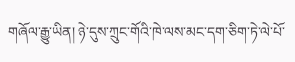གཞོལ་རྒྱུ་ཡིན། ཉེ་དུས་ཀྲུང་གོའི་ཁེ་ལས་མང་དག་ཅིག་ཏེ་ལེ་པོ་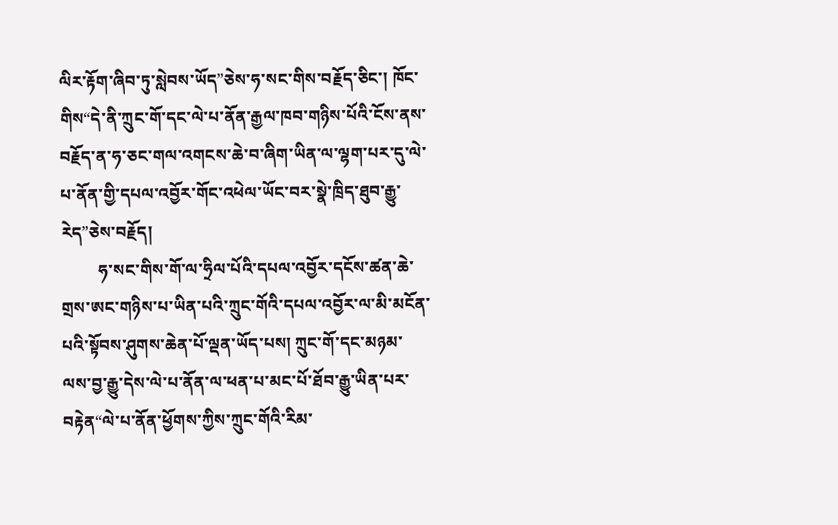ལིར་རྟོག་ཞིབ་ཏུ་སླེབས་ཡོད”ཅེས་ཧ་སང་གིས་བརྗོད་ཅིང་། ཁོང་གིས“དེ་ནི་ཀྲུང་གོ་དང་ལེ་པ་ནོན་རྒྱལ་ཁབ་གཉིས་པོའི་ངོས་ནས་བརྗོད་ན་ཧ་ཅང་གལ་འགངས་ཆེ་བ་ཞིག་ཡིན་ལ་ལྷག་པར་དུ་ལེ་པ་ནོན་གྱི་དཔལ་འབྱོར་གོང་འཕེལ་ཡོང་བར་སྣེ་ཁྲིད་ཐུབ་རྒྱུ་རེད”ཅེས་བརྗོད།
         ཧ་སང་གིས་གོ་ལ་ཧྲིལ་པོའི་དཔལ་འབྱོར་དངོས་ཚན་ཆེ་གྲས་ཨང་གཉིས་པ་ཡིན་པའི་ཀྲུང་གོའི་དཔལ་འབྱོར་ལ་མི་མངོན་པའི་སྟོབས་ཤུགས་ཆེན་པོ་ལྡན་ཡོད་པས། ཀྲུང་གོ་དང་མཉམ་ལས་བྱ་རྒྱུ་དེས་ལེ་པ་ནོན་ལ་ཕན་པ་མང་པོ་ཐོབ་རྒྱུ་ཡིན་པར་བརྟེན“ལེ་པ་ནོན་ཕྱོགས་ཀྱིས་ཀྲུང་གོའི་རིམ་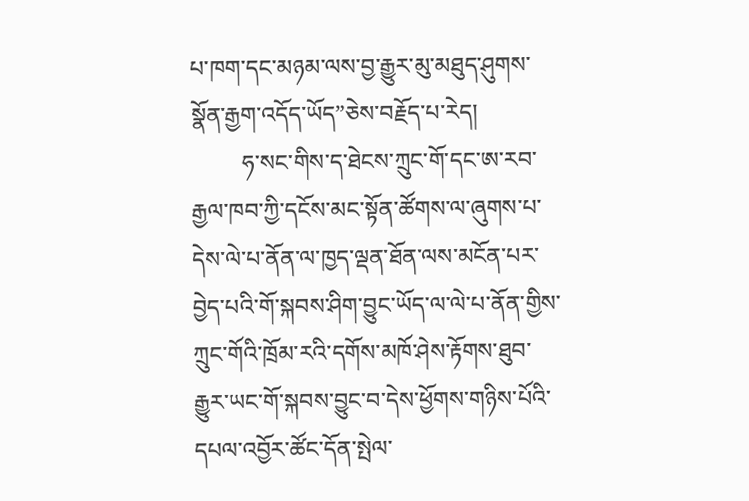པ་ཁག་དང་མཉམ་ལས་བྱ་རྒྱུར་མུ་མཐུད་ཤུགས་སྣོན་རྒྱག་འདོད་ཡོད”ཅེས་བརྗོད་པ་རེད།
         ཧ་སང་གིས་ད་ཐེངས་ཀྲུང་གོ་དང་ཨ་རབ་རྒྱལ་ཁབ་ཀྱི་དངོས་མང་སྟོན་ཚོགས་ལ་ཞུགས་པ་དེས་ལེ་པ་ནོན་ལ་ཁྱད་ལྡན་ཐོན་ལས་མངོན་པར་བྱེད་པའི་གོ་སྐབས་ཤིག་བྱུང་ཡོད་ལ་ལེ་པ་ནོན་གྱིས་ཀྲུང་གོའི་ཁྲོམ་རའི་དགོས་མཁོ་ཤེས་རྟོགས་ཐུབ་རྒྱུར་ཡང་གོ་སྐབས་བྱུང་བ་དེས་ཕྱོགས་གཉིས་པོའི་དཔལ་འབྱོར་ཚོང་དོན་སྤེལ་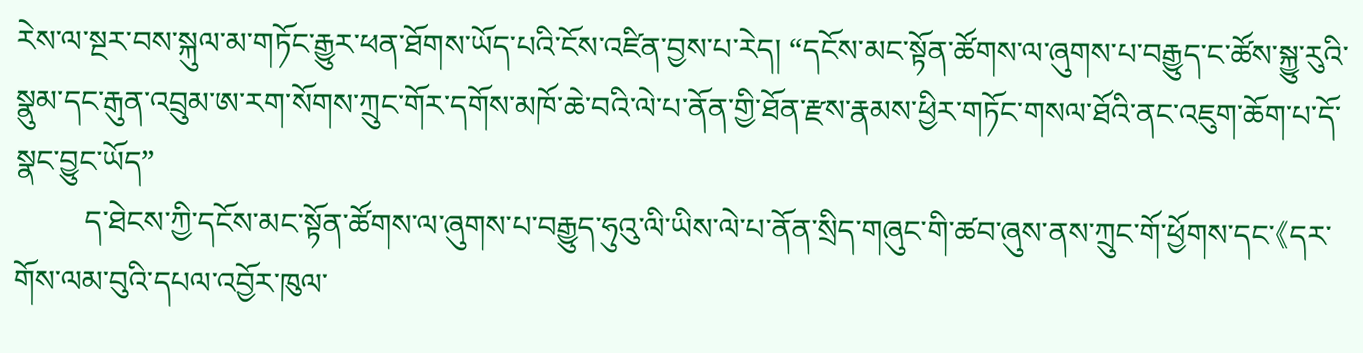རེས་ལ་སྔར་བས་སྐུལ་མ་གཏོང་རྒྱུར་ཕན་ཐོགས་ཡོད་པའི་ངོས་འཛིན་བྱས་པ་རེད། “དངོས་མང་སྟོན་ཚོགས་ལ་ཞུགས་པ་བརྒྱུད་ང་ཚོས་སྐྱུ་རུའི་སྣུམ་དང་རྒུན་འབྲུམ་ཨ་རག་སོགས་ཀྲུང་གོར་དགོས་མཁོ་ཆེ་བའི་ལེ་པ་ནོན་གྱི་ཐོན་རྫས་རྣམས་ཕྱིར་གཏོང་གསལ་ཐོའི་ནང་འཇུག་ཆོག་པ་དོ་སྣང་བྱུང་ཡོད”
         ད་ཐེངས་ཀྱི་དངོས་མང་སྟོན་ཚོགས་ལ་ཞུགས་པ་བརྒྱུད་ཧུའུ་ལི་ཡིས་ལེ་པ་ནོན་སྲིད་གཞུང་གི་ཚབ་ཞུས་ནས་ཀྲུང་གོ་ཕྱོགས་དང་《དར་གོས་ལམ་བུའི་དཔལ་འབྱོར་ཁུལ་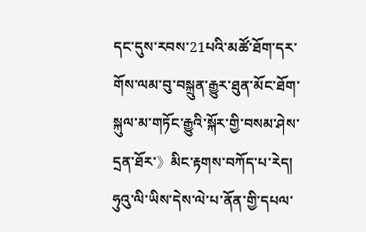དང་དུས་རབས་21པའི་མཚོ་ཐོག་དར་གོས་ལམ་བུ་བསྐྲུན་རྒྱུར་ཐུན་མོང་ཐོག་སྐུལ་མ་གཏོང་རྒྱུའི་སྐོར་གྱི་བསམ་ཤེས་དྲན་ཐོར་》མིང་རྟགས་བཀོད་པ་རེད། ཧུའུ་ལི་ཡིས་དེས་ལེ་པ་ནོན་གྱི་དཔལ་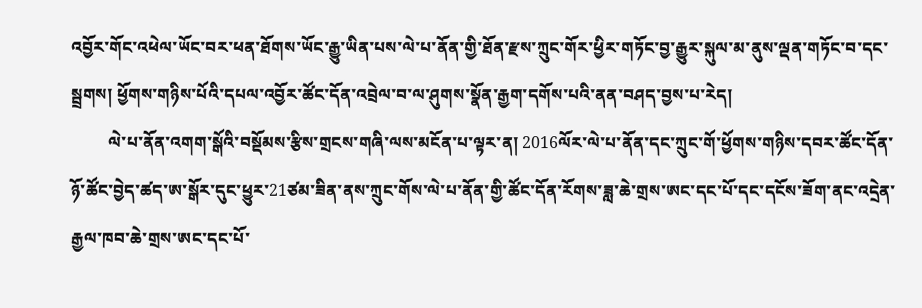འབྱོར་གོང་འཕེལ་ཡོང་བར་ཕན་ཐོགས་ཡོང་རྒྱུ་ཡིན་པས་ལེ་པ་ནོན་གྱི་ཐོན་རྫས་ཀྲུང་གོར་ཕྱིར་གཏོང་བྱ་རྒྱུར་སྐུལ་མ་ནུས་ལྡན་གཏོང་བ་དང་སྦྲགས། ཕྱོགས་གཉིས་པོའི་དཔལ་འབྱོར་ཚོང་དོན་འབྲེལ་བ་ལ་ཤུགས་སྣོན་རྒྱག་དགོས་པའི་ནན་བཤད་བྱས་པ་རེད།
         ལེ་པ་ནོན་འགག་སྒོའི་བསྡོམས་རྩིས་གྲངས་གཞི་ལས་མངོན་པ་ལྟར་ན། 2016ལོར་ལེ་པ་ནོན་དང་ཀྲུང་གོ་ཕྱོགས་གཉིས་དབར་ཚོང་དོན་ཉོ་ཚོང་བྱེད་ཚད་ཨ་སྒོར་དུང་ཕྱུར་21ཙམ་ཟིན་ནས་ཀྲུང་གོས་ལེ་པ་ནོན་གྱི་ཚོང་དོན་རོགས་ཟླ་ཆེ་གྲས་ཨང་དང་པོ་དང་དངོས་ཟོག་ནང་འདྲེན་རྒྱལ་ཁབ་ཆེ་གྲས་ཨང་དང་པོ་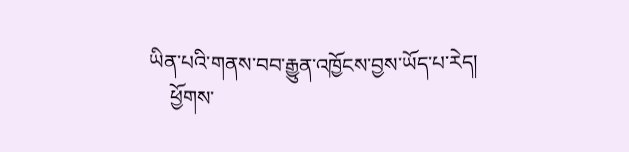ཡིན་པའི་གནས་བབ་རྒྱུན་འཁྱོངས་བྱས་ཡོད་པ་རེད།
    ཕྱོགས་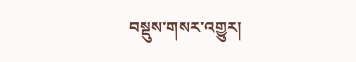བསྡུས་གསར་འགྱུར།